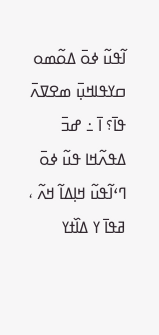ߊ߬ߟߎ߬ ߦߋ߫ ߡߋ߬ߘߋ ߛߌߟߊߞߎ߲߫ ߘߐߜߍ߫ ߟߊ߫؟ ߊ߫ ߸ ߝߏ߫ ߡߟߍ߬ߞߊ ߟߎ߬ ߦߋ߫ ߣߵߊ߬ߟߎ߬ ߞߊ߲ߡߊ߬ ߞߍ߬ ، ߥߟߊ߫ ߌ ߡߊ߰ߙߌ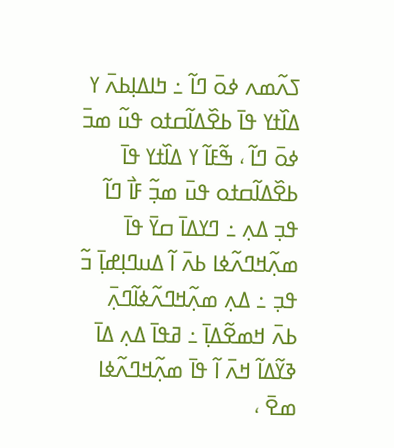ߖߍ߬ߘߍ ߦߋ߫ ߣߊ߬ ߸ ߤߊߡߊ߲ߕߍ߫ ߌ ߡߊ߰ߙߌ ߟߊ߫ ߕߐ߰ߡߊ߬ߛߙߋ ߟߎ߬ ߘߏ߫ ߦߋ߫ ߣߊ߬ ، ߒ߬ߓߊ߬ ߌ ߡߊ߰ߙߌ ߟߊ߫ ߕߐ߰ߡߊ߬ߛߙߋ ߟߎ߫ ߘߏ߲߬ ߓߊ߯ ߣߊ߬ ߟߏ߲ ߡߍ߲ ߸ ߣߌߡߊ߫ ߛߌ߫ ߟߊ߫ ߘߍ߲߬ߞߣߍ߬ߦߊ ߕߍ߫ ߊ߬ ߡߎߣߊ߲ߝߊ߲߫ ߏ߬ ߟߏ߲ ߸ ߡߍ߲ ߘߍ߲߬ߞߣߍ߬ߦߊ߬ߣߍ߲߫ ߕߍ߫ ߞߘߐ߬ߡߊ߲߫ ߸ ߥߟߊ߫ ߡߍ߲ ߡߊ߫ ߢߌ߬ߡߊ߬ ߞߍ߫ ߊ߬ ߟߊ߫ ߘߍ߲߬ߞߣߍ߬ߦߊ ߘߐ߫ ،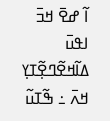ߊ߬ ߝߐ߫ ߞߏ߫ ߊߟߎ߫ ߡߊ߬ߞߐ߬ߣߐ߲߬ߠߌ߲ ߞߍ߫ ߸ ߒ߬ߠߎ߬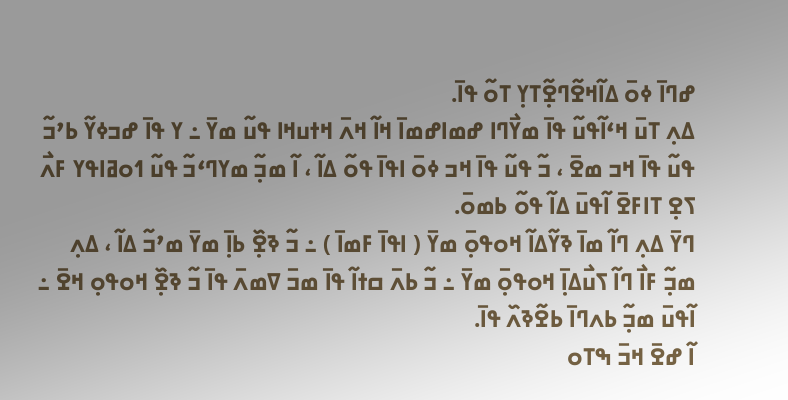ߝߣߊ߫ ߦߋ߫ ߡߊ߬ߞߐ߬ߣߐ߲߬ߠߌ߲ ߠߋ߬ ߟߊ߫.
ߡߍ߲ ߠߎ߫ ߞߵߊ߬ߟߎ߬ ߟߊ߫ ߘߌ߯ߣߊ ߝߘߊߝߘߊ߫ ߞߊ߬ ߞߍ߫ ߞߙߎߞߊ ߟߎ߬ ߘߌ߫ ߸ ߌ ߟߊ߫ ߝߏߦߌ߬ ߕߴߏ߬ ߟߎ߬ ߟߊ߫ ߞߏ ߘߐ߫ ، ߏ߬ ߟߎ߬ ߟߊ߫ ߞߏ ߦߋ߫ ߊߟߊ߫ ߟߋ߬ ߡߊ߬ ، ߊ߬ ߘߏ߲߬ ߘߌߣߵߏ߬ ߟߎ߬ ߗߋߥߊߟߌ ߓߍ߯ ߖߐ߲ ߠߊߓߐ߫ ߊ߬ߟߎ߫ ߡߊ߬ ߟߋ߬ ߕߘߋ߫.
ߣߌ߫ ߡߍ߲ ߣߊ߬ ߘߊ߫ ߢߌ߬ߡߊ߬ ߞߋߟߋ߲߫ ߘߌ߫ ( ߊߟߊ߫ ߓߘߊ߫ ) ߸ ߏ߬ ߢߐ߲߰ ߕߊ߲߫ ߘߌ߫ ߘߴߏ߬ ߡߊ߬ ، ߡߍ߲ ߘߏ߲߬ ߓߊ߯ ߣߊ߬ ߖߎ߯ߡߊ߲߫ ߞߋߟߋ߲߫ ߘߌ߫ ߸ ߏ߬ ߕߍ߫ ߛߙߊ߬ ߟߊ߫ ߘߏ߫ ߜߘߍ߫ ߟߊ߫ ߏ߬ ߢߐ߲߰ ߞߋߟߋ߲ ߞߐ߫ ߸ ߊ߬ߟߎ߫ ߘߏ߲߬ ߕߍߣߊ߫ ߕߐ߬ߢߍ߰ ߟߊ߫.
ߊ߬ ߝߐ߫ ߞߏ߫ ߒߠߋ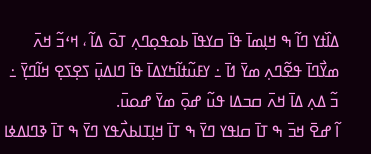ߡߊ߰ߙߌ ߣߊ߬ ߒ ߞߊ߲ߘߊ߫ ߟߊ߫ ߛߌߟߊ߫ ߕߋߟߋ߲ߣߍ߲ ߠߋ߫ ߡߊ߬ ، ߞߵߏ߬ ߞߍ߫ ߘߌ߯ߣߊ߫ ߟߐ߬ߣߍ߲ ߘߌ߫ ߗߊ߫ ߸ ߌߓߎ߬ߙߊ߬ߤߌߡߊ߫ ߟߊ߫ ߣߊߡߎ߲߫ ߖߐ߲ߖߐ߲ ߞߊ߬ߣߌ߲߫ ߸ ߏ߬ ߡߍ߲ ߡߊ߫ ߞߍ߫ ߛߏߡߊ ߟߎ߬ ߝߋ߲߫ ߘߌ߫ ߝߋߎ߫.
ߊ߬ ߝߐ߫ ߞߏ߫ ߒ ߠߊ߫ ߛߊߟߌ ߣߌ߫ ߒ ߠߊ߫ ߞߊ߲ߠߊߕߍ߯ߟߌ ߣߌ߫ ߒ ߠߊ߫ ߢߣߊߡߦߊ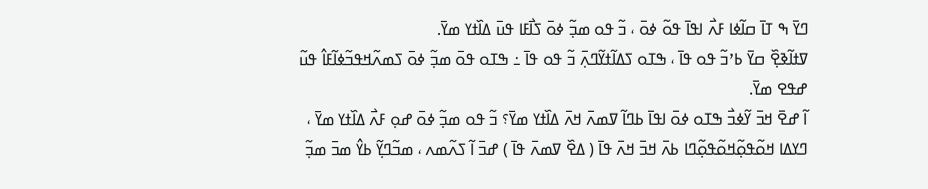ߣߌ߫ ߒ ߠߊ߫ ߛߊ߬ߦߊ ߓߍ߯ ߊߟߊ߫ ߟߋ߬ ߦߋ߫ ، ߏ߬ ߟߋ ߘߏ߲߬ ߦߋ߫ ߖߊ߯ߓߊ ߟߎ߫ ߡߊ߰ߙߌ ߘߌ߫.
ߜߙߊ߬ߢߐ߲߰ ߛߌ߫ ߕߴߏ߬ ߟߋ ߟߊ߫ ، ߒߠߋ ߖߡߊ߬ߙߌ߬ߣߍ߲߫ ߏ߬ ߟߋ ߟߊ߫ ߸ ߒߠߋ ߟߋ߫ ߘߏ߲߬ ߦߋ߫ ߖߘߍ߬ߞߟߏ߬ߦߊ߬ߓߊ߮ ߟߎ߬ ߝߟߐ ߘߌ߫.
ߊ߬ ߝߐ߫ ߞߏ߫ ߌ߬ߦߏ߯ ߒߠߋ ߦߋ߫ ߊߟߊ߫ ߕߣߊ߬ ߜߘߍ߫ ߞߍ߫ ߡߊ߰ߙߌ ߘߌ߫؟ ߏ߬ ߟߋ ߘߏ߲߬ ߦߋ߫ ߝߋ߲ ߓߍ߯ ߡߊ߰ߙߌ ߘߌ߫ ، ߣߌߡߊ ߞߋ߬ߟߋ߲߬ߞߋ߬ߟߋ߲߬ߣߊ ߕߍ߫ ߞߏ߫ ߞߍ߫ ߟߊ߫ ( ߡߐ߰ ߜߘߍ߫ ߟߊ߫ ) ߝߏ߫ ߊ߬ ߖߍ߬ߘߍ ، ߘߏ߬ߣߌ߲߬ ߕߌ߮ ߘߏ߫ ߘߏ߲߬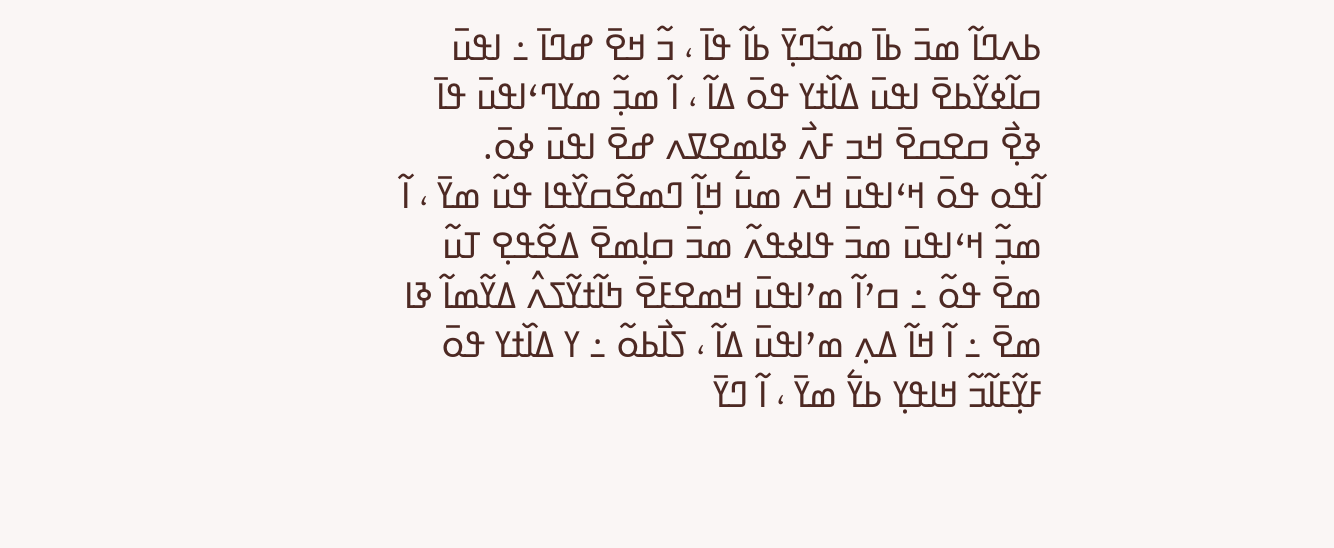ߕߍߣߊ߬ ߘߏ߫ ߕߊ߫ ߘߏ߬ߣߌ߲߫ ߕߊ߬ ߟߊ߫ ، ߏ߬ ߞߐ߫ ߝߣߊ߫ ߸ ߊߟߎ߫ ߛߊ߬ߦߌ߬ߕߐ߫ ߊߟߎ߫ ߡߊ߰ߙߌ ߟߋ߫ ߡߊ߬ ، ߊ߬ ߘߏ߲߬ ߘߌߣߵߊߟߎ߫ ߟߊ߫ ߢߐ߲߯ ߛߐߛߐ߫ ߞߏ ߓߍ߯ ߢߊߘߐߜߍ ߝߐ߫ ߊߟߎ߫ ߦߋ߫.
ߊ߬ߟߋ ߟߋ߫ ߞߵߊߟߎ߫ ߞߍ߫ ߘߎ߱ ߞߊ߲߬ ߣߘߐ߬ߛߌ߰ߟߊ ߟߎ߬ ߘߌ߫ ، ߊ߬ ߘߏ߲߬ ߞߵߊߟߎ߫ ߘߏ߫ ߟߊߦߟߍ߬ ߘߏ߫ ߛߊ߲ߘߐ߫ ߡߐ߬ߟߐ߲ ߠߎ߬ ߘߐ߫ ߟߋ߬ ߸ ߛߴߊ߬ ߘߴߊߟߎ߫ ߞߘߐߓߐ߫ ߤߊ߬ߙߌ߬ߖߍ߮ ߡߌ߬ߘߊ߬ ߢߊ ߘߐ߫ ߸ ߊ߬ ߞߊ߬ ߡߍ߲ ߘߴߊߟߎ߫ ߡߊ߬ ، ߖߊ߯ߕߋ߬ ߸ ߌ ߡߊ߰ߙߌ ߟߋ߫ ߓߌ߲߬ߓߊ߬ߏ߬ ߞߊߟߌ߲ ߕߌ߱ ߘߌ߫ ، ߊ߬ ߣߌ߫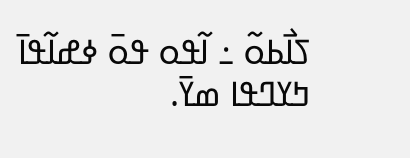ߖߊ߯ߕߋ߬ ߸ ߊ߬ߟߋ ߟߋ߫ ߦߝߊ߬ߟߊ߫ ߤߌߣߟߊ ߘߌ߫.